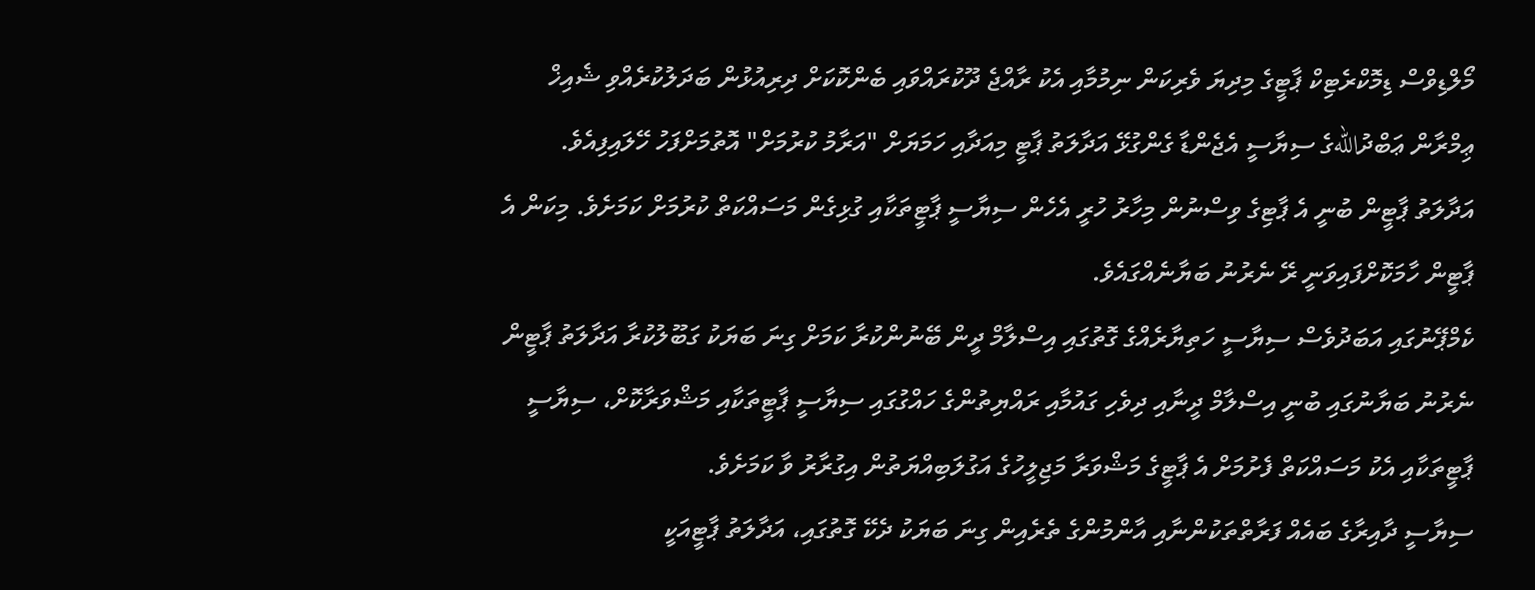މޯލްޑިވްސް ޑިމޮކްރެޓިކް ޕާޓީގެ މިދިޔަ ވެރިކަން ނިމުމާއި އެކު ރާއްޖެ ދޫކުރައްވައި ބެންކޮކަށް ދިރިއުޅުން ބަދަލުކުރެއްވި ޝެއިޚް ޢިމްރާން ޢަބްދުاللهގެ ސިޔާސީ އެޖެންޑާ ގެންގުޅޭ އަދާލަތު ޕާޓީ މިއަދާއި ހަމަޔަށް "އަރާމު ކުރުމަށް" އޮތުމަށްފަހު ހޭލައިފިއެވެ.
އަދާލަތު ޕާޓީން ބުނީ އެ ޕާޓިގެ ވިސްނުން މިހާރު ހުރީ އެހެން ސިޔާސީ ޕާޓީތަކާއި ގުޅިގެން މަސައްކަތް ކުރުމަށް ކަމަށެވެ. މިކަން އެ ޕާޓީން ހާމަކޮށްފައިވަނީ ރޭ ނެރުނު ބަޔާނެއްގައެވެ.
ކެމްޕޭނުގައި އަބަދުވެސް ސިޔާސީ ހަތިޔާރެއްގެ ގޮތުގައި އިސްލާމް ދީން ބޭނުންކުރާ ކަމަށް ގިނަ ބަޔަކު ގަބޫލުކުރާ އަދާލަތު ޕާޓީން ނެރުނު ބަޔާނުގައި ބުނީ އިސްލާމް ދީނާއި ދިވެހި ގައުމާއި ރައްޔިތުންގެ ހައްގުގައި ސިޔާސީ ޕާޓީތަކާއި މަޝްވަރާކޮށް، ސިޔާސީ ޕާޓީތަކާއި އެކު މަސައްކަތް ފެށުމަށް އެ ޕާޓީގެ މަޝްވަރާ މަޖިލީހުގެ އަގުލަބިއްޔަތުން އިގުރާރު ވާ ކަމަށެވެ.
ސިޔާސީ ދާއިރާގެ ބައެއް ފަރާތްތަކުންނާއި އާންމުންގެ ތެރެއިން ގިނަ ބަޔަކު ދެކޭ ގޮތުގައި، އަދާލަތު ޕާޓީއަކީ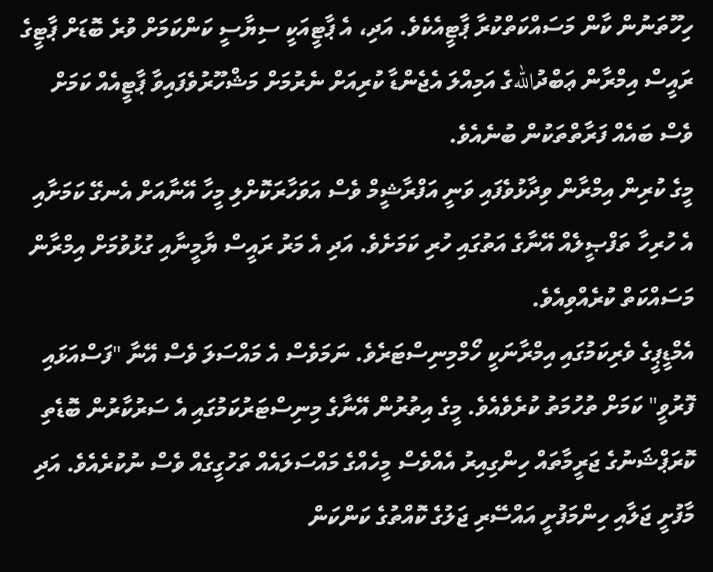ހިހޫތަނުން ކާން މަސައްކަތްކުރާ ޕާޓީއެކެވެ. އަދި، އެ ޕާޓީއަކީ ސިޔާސީ ކަންކަމަށް ވުރެ ބޮޑަށް ޕާޓީގެ ރައީސް އިމްރާން ޢަބްދުاللهގެ އަމިއްލަ އެޖެންޑާ ކުރިއަށް ނެރުމަށް މަޝްހޫރުވެފައިވާ ޕާޓީއެއް ކަމަށް ވެސް ބައެއް ފަރާތްތަކުން ބުނެއެވެ.
މީގެ ކުރިން އިމްރާން ވިދާޅުވެފައި ވަނީ އަފްރާޝީމް ވެސް އަވަހާރަކޮށްލި މީހާ އޭނާއަށް އެނގޭ ކަމަށާއި އެ ހުރިހާ ތަފްޞީލެއް އޭނާގެ އަތުގައި ހުރި ކަމަށެވެ. އަދި އެ މަރު ރައީސް ޔާމީނާއި ގުޅުވުމަށް އިމްރާން މަސައްކަތް ކުރެއްވިއެވެ.
އެމްޑީޕީގެ ވެރިކަމުގައި އިމްރާނަކީ ހޯމްމިނިސްޓަރެވެ. ނަމަވެސް އެ މައްސަލަ ވެސް އޭނާ "ފަސްއަޅައި ފޮރުވީ" ކަމަށް ތުހުމަތު ކުރެވެއެވެ. މީގެ އިތުރުން އޭނާގެ މިނިސްޓަރުކަމުގައި އެ ސަރުކާރުން ބޮޑެތި ކޮރަޕްޝަނުގެ ޖަރީމާތައް ހިންގިއިރު އެއްވެސް މީހެއްގެ މައްސަލައެއް ތަހުގީގެއް ވެސް ނުކުރެއެވެ. އަދި މާފުށީ ޖަލާއި ހިންމަފުށީ އައްސޭރި ޖަލުގެ ކޮއްތުގެ ކަންކަން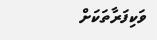ވަކިފަރާތަކަށް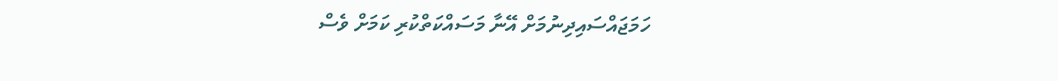ހަމަޖައްސައިދިނުމަށް އޭނާ މަސައްކަތްކުރި ކަމަށް ވެސް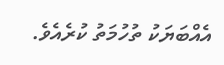އެއްބަޔަކު ތުހުމަތު ކުރެއެވެ.